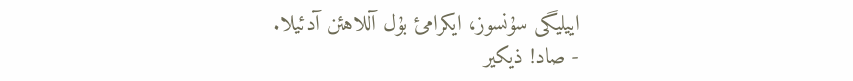اییلیگی سۇنسوز، ایکرامئ بۇل آللاهئن آدئیلا.
- صاد! ذیکیر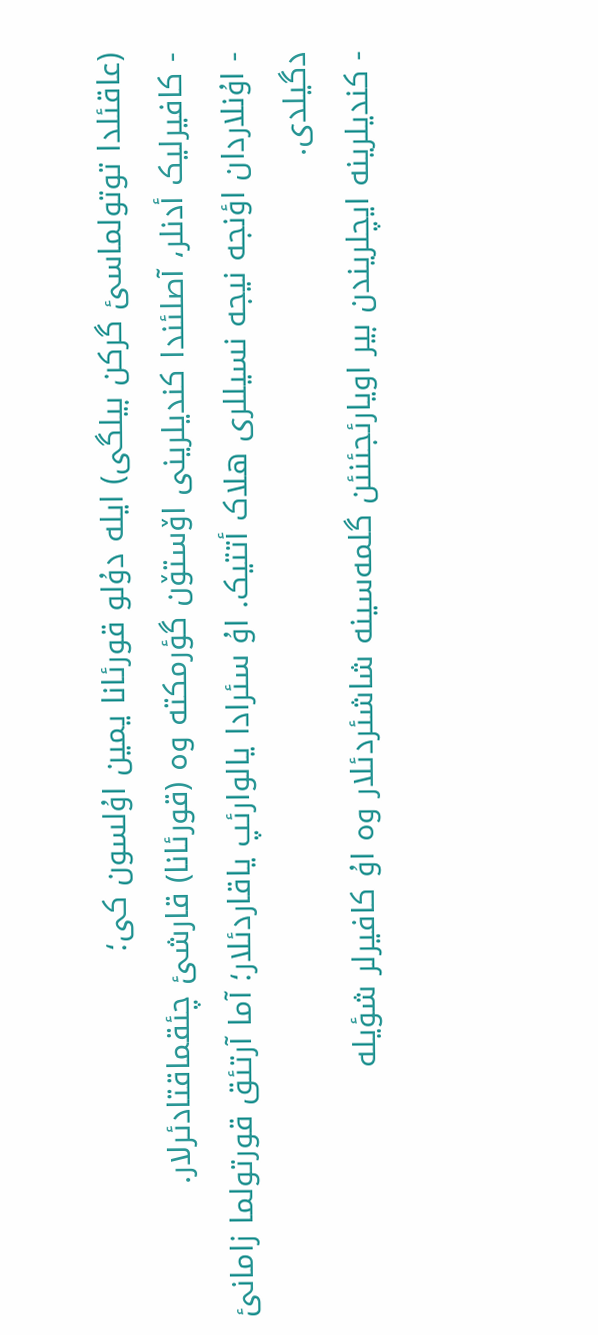(عاقئلدا توتولماسئ گرکن بیلگی) ایلە دۇلو قورئانا یمین اۇلسون کی؛
- کافیرلیک أدنلر، آصلئندا کندیلرینی اۆستۆن گؤرمکتە وە (قورئانا) قارشئ چئقماقتادئرلار.
- اۇنلاردان اؤنجە نیجە نسیللری هلاک أتتیک. اۇ سئرادا یالوارئپ یاقاردئلار؛ آما آرتئق قورتولما زامانئ دگیلدی.
- کندیلرینە ایچلریندن بیر اویارئجئنئن گلمەسینە شاشئردئلار وە اۇ کافیرلر شؤیلە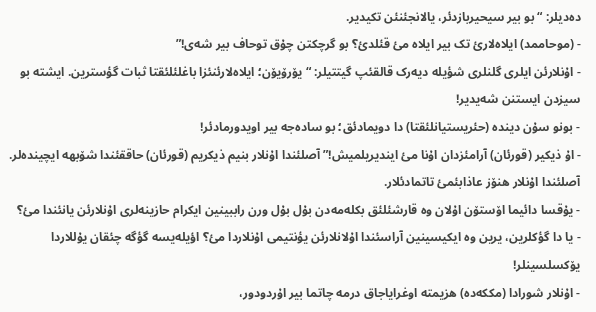دەدیلر: “بو بیر سیحیربازدئر، یالانجئنئن تکیدیر.
- (موحاممد) ایلاەلارئ تک بیر ایلاە مئ قئلدئ؟ بو گرچکتن چۇق توحاف بیر شەی!”
- اۇنلارئن ایلری گلنلری شؤیلە دیەرک قالقئپ گیتتیلر: “یۆرۆیۆن؛ ایلاەلارئنئزا باغلئلئقتا ثبات گؤسترین. ایشتە بو سیزدن ایستنن شەیدیر!
- بونو سۇن دیندە (حئریستیانلئقتا) دا دویمادئق؛ بو سادەجە بیر اویدورمادئر!
- اۇ ذیکیر (قورئان) آرامئزدان اۇنا مئ ایندیریلمیش!” آصلئندا اۇنلار بنیم ذیکریم (قورئان) حاققئندا شۆبهە ایچیندەلر. آصلئندا اۇنلار هنۆز عاذابئمئ تاتمادئلار.
- یۇقسا دائیما اۆستۆن اۇلان وە قارشئلئق بکلەمەدن بۇل بۇل ورن راببینین ایکرام حازینەلری اۇنلارئن یانئندا مئ؟
- یا دا گؤکلرین، یرین وە ایکیسینین آراسئندا اۇلانلارئن یؤنتیمی اۇنلاردا مئ؟ اؤیلەیسە گؤگە چئقان یۇللاردا یۆکسلسینلر!
- اۇنلار شورادا (مککەدە) هزیمتە اوغرایاجاق درمە چاتما بیر اۇردودور،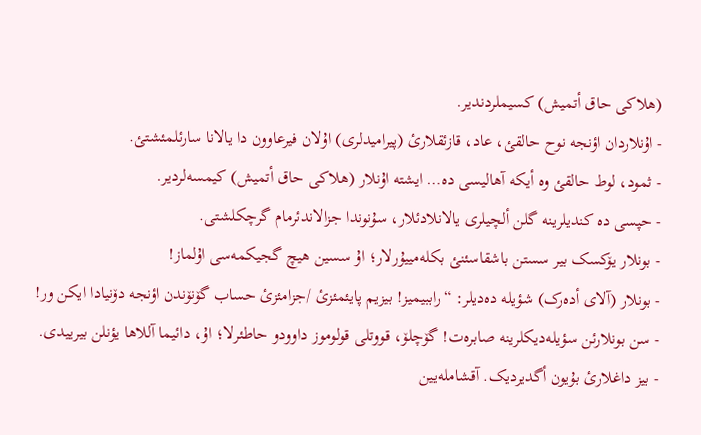(هلاکی حاق أتمیش) کسیملردندیر.
- اۇنلاردان اؤنجە نوح حالقئ، عاد، قازئقلارئ (پیرامیدلری) اۇلان فیرعاوون دا یالانا سارئلمئشتئ.
- ثمود، لوط حالقئ وە أیکە آهالیسی دە… ایشتە اۇنلار (هلاکی حاق أتمیش) کیمسەلردیر.
- حپسی دە کندیلرینە گلن ألچیلری یالانلادئلار، سۇنوندا جزالاندئرمام گرچکلشتی.
- بونلار یۆکسک بیر سستن باشقاسئنئ بکلەمییۇرلار؛ اۇ سسین هیچ گجیکمەسی اۇلماز!
- بونلار (آلای أدەرک) شؤیلە دەدیلر: “راببیمیز! بیزیم پایئمئزئ /جزامئزئ حساب گۆنۆندن اؤنجە دۆنیادا ایکن ور!
- سن بونلارئن سؤیلەدیکلرینە صابرەت! گۆچلۆ، قووتلی قولوموز داوودو حاطئرلا؛ اۇ، دائیما آللاها یؤنلن بیرییدی.
- بیز داغلارئ بۇیون أگدیردیک. آقشاملەیین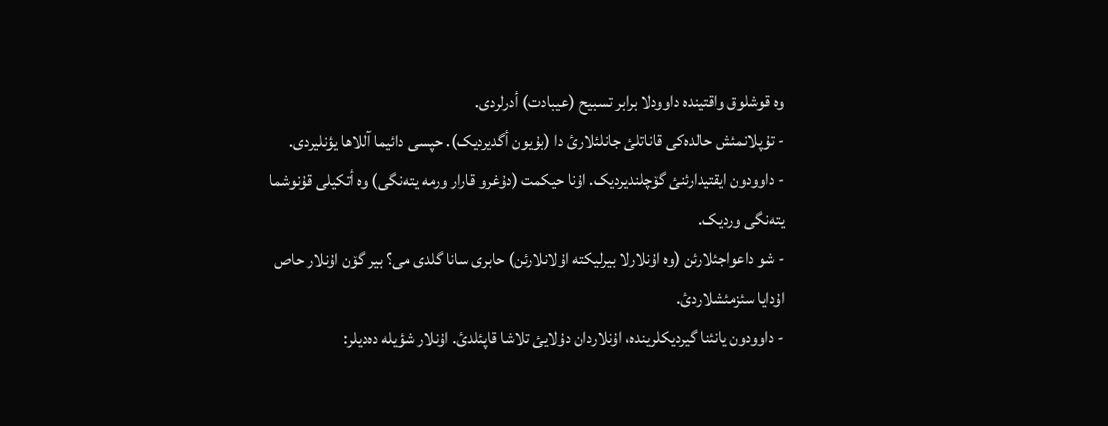وە قوشلوق واقتیندە داوودلا برابر تسبیح (عیبادت) أدرلردی.
- تۇپلانمئش حالدەکی قاناتلئ جانلئلارئ دا (بۇیون أگدیردیک). حپسی دائیما آللاها یؤنلیردی.
- داوودون ایقتیدارئنئ گۆچلندیردیک. اۇنا حیکمت (دۇغرو قارار ورمە یتەنگی) وە أتکیلی قۇنوشما یتەنگی وردیک.
- شو داعواجئلارئن (وە اۇنلارلا بیرلیکتە اۇلانلارئن) حابری سانا گلدی می؟ بیر گۆن اۇنلار حاص اۇدایا سئزمئشلاردئ.
- داوودون یانئنا گیردیکلریندە، اۇنلاردان دۇلایئ تلاشا قاپئلدئ. اۇنلار شؤیلە دەدیلر: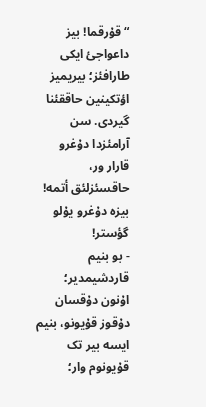“قۇرقما! بیز داعواجئ ایکی طارافئز؛ بیریمیز اؤتکینین حاققئنا گیردی. سن آرامئزدا دۇغرو قارار ور، حاقسئزلئق أتمە! بیزە دۇغرو یۇلو گؤستر!
- بو بنیم قاردشیمدیر؛ اۇنون دۇقسان دۇقوز قۇیونو، بنیم ایسە بیر تک قۇیونوم وار؛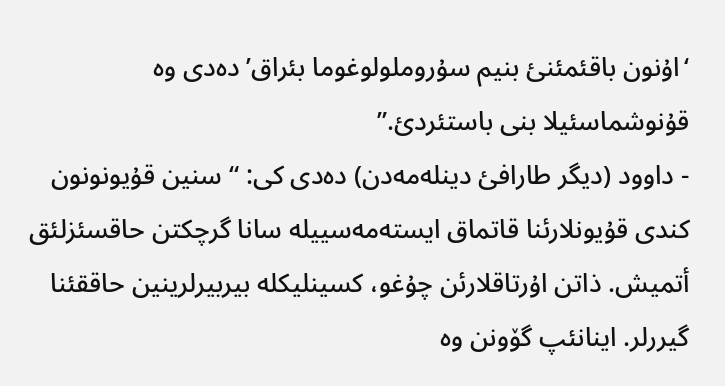‘اۇنون باقئمئنئ بنیم سۇروملولوغوما بئراق’ دەدی وە قۇنوشماسئیلا بنی باستئردئ.”
- داوود (دیگر طارافئ دینلەمەدن) دەدی کی: “سنین قۇیونونون کندی قۇیونلارئنا قاتماق ایستەمەسییلە سانا گرچکتن حاقسئزلئق أتمیش. ذاتن اۇرتاقلارئن چۇغو، کسینلیکلە بیربیرلرینین حاققئنا گیررلر. اینانئپ گۆونن وە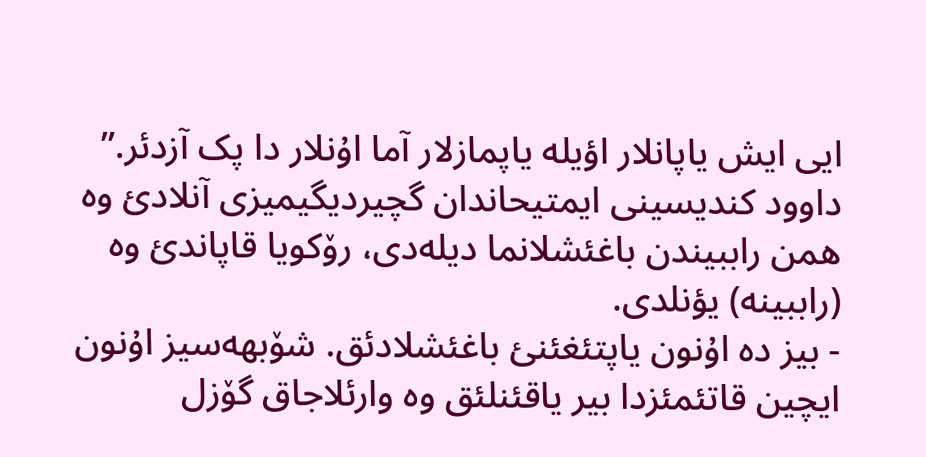ایی ایش یاپانلار اؤیلە یاپمازلار آما اۇنلار دا پک آزدئر.” داوود کندیسینی ایمتیحاندان گچیردیگیمیزی آنلادئ وە همن راببیندن باغئشلانما دیلەدی، رۆکویا قاپاندئ وە (راببینە) یؤنلدی.
- بیز دە اۇنون یاپتئغئنئ باغئشلادئق. شۆبهەسیز اۇنون ایچین قاتئمئزدا بیر یاقئنلئق وە وارئلاجاق گۆزل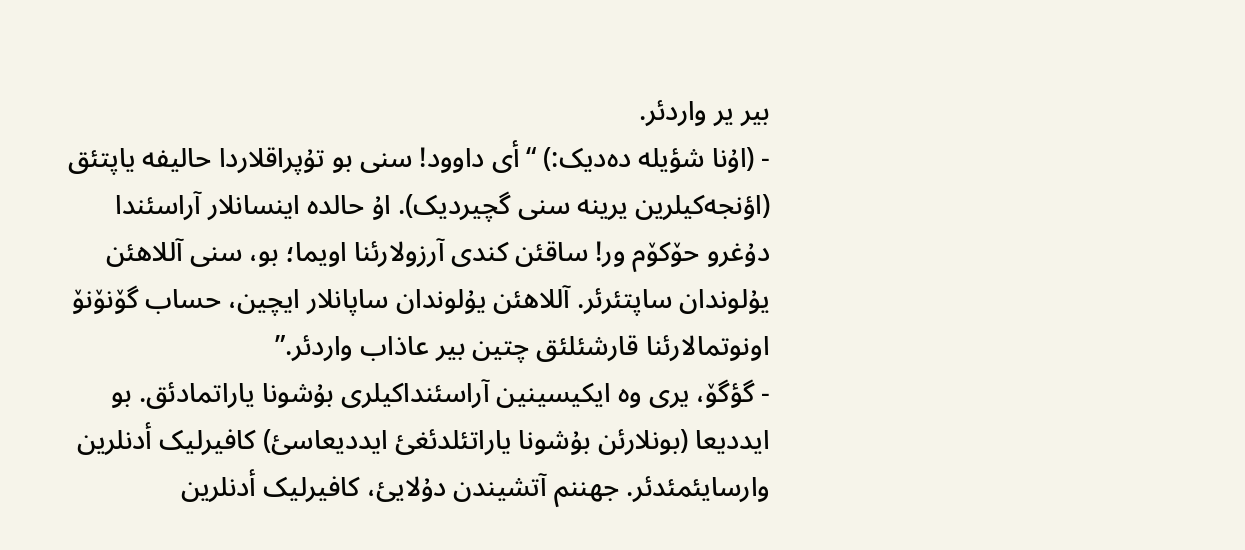بیر یر واردئر.
- (اۇنا شؤیلە دەدیک:) “أی داوود! سنی بو تۇپراقلاردا حالیفە یاپتئق (اؤنجەکیلرین یرینە سنی گچیردیک). اۇ حالدە اینسانلار آراسئندا دۇغرو حۆکۆم ور! ساقئن کندی آرزولارئنا اویما؛ بو، سنی آللاهئن یۇلوندان ساپتئرئر. آللاهئن یۇلوندان ساپانلار ایچین، حساب گۆنۆنۆ اونوتمالارئنا قارشئلئق چتین بیر عاذاب واردئر.”
- گؤگۆ، یری وە ایکیسینین آراسئنداکیلری بۇشونا یاراتمادئق. بو ایددیعا (بونلارئن بۇشونا یاراتئلدئغئ ایددیعاسئ) کافیرلیک أدنلرین وارسایئمئدئر. جهننم آتشیندن دۇلایئ، کافیرلیک أدنلرین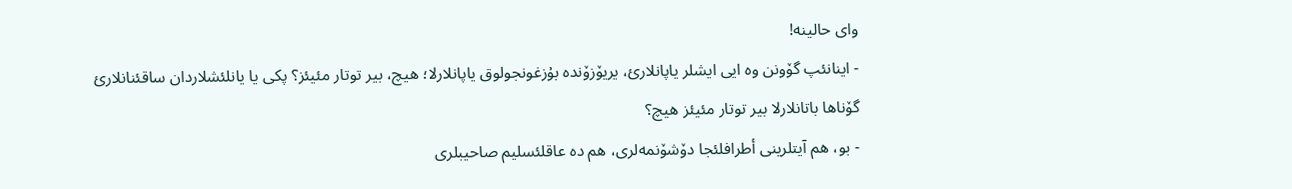وای حالینە!
- اینانئپ گۆونن وە ایی ایشلر یاپانلارئ، یریۆزۆندە بۇزغونجولوق یاپانلارلا؛ هیچ، بیر توتار مئیئز؟ پکی یا یانلئشلاردان ساقئنانلارئ گۆناها باتانلارلا بیر توتار مئیئز هیچ؟
- بو، هم آیتلرینی أطرافلئجا دۆشۆنمەلری، هم دە عاقلئسلیم صاحیبلری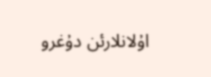اۇلانلارئن دۇغرو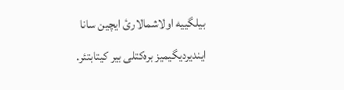بیلگییە اولاشمالارئ ایچین سانا ایندیردیگیمیز برەکتلی بیر کیتابتئر.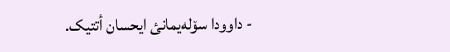- داوودا سۆلەیمانئ ایحسان أتتیک.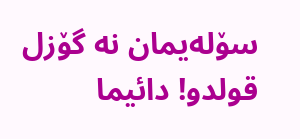سۆلەیمان نە گۆزل قولدو! دائیما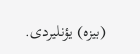(بیزە) یؤنلیردی.